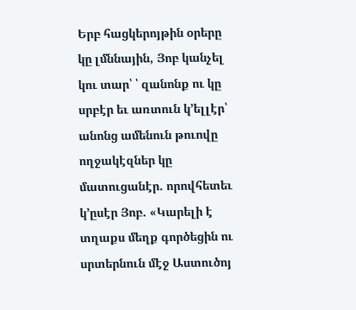Երբ հացկերոյթին օրերը կը լմննային, Յոբ կանչել կու տար՝ ՝ զանոնք ու կը սրբէր եւ առտուն կ’ելլէր՝ անոնց ամենուն թուովը ողջակէզներ կը մատուցանէր. որովհետեւ կ’ըսէր Յոբ. «Կարելի է տղաքս մեղք գործեցին ու սրտերնուն մէջ Աստուծոյ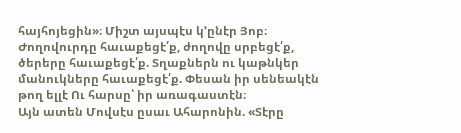հայհոյեցին»։ Միշտ այսպէս կ’ընէր Յոբ։
Ժողովուրդը հաւաքեցէ՛ք, ժողովը սրբեցէ՛ք, ծերերը հաւաքեցէ՛ք. Տղաքներն ու կաթնկեր մանուկները հաւաքեցէ՛ք. Փեսան իր սենեակէն թող ելլէ Ու հարսը՝ իր առագաստէն։
Այն ատեն Մովսէս ըսաւ Ահարոնին. «Տէրը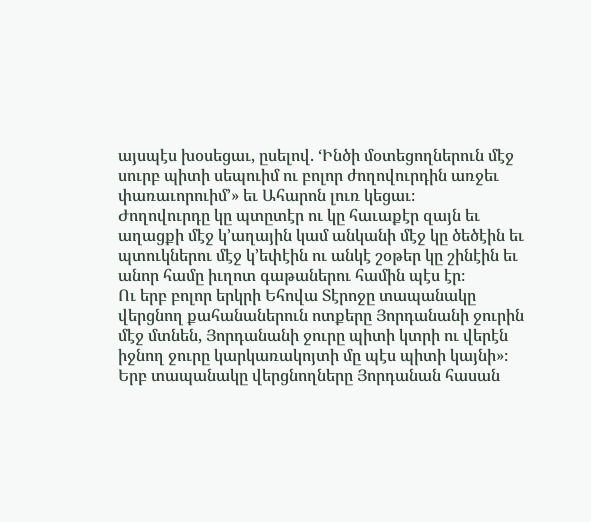այսպէս խօսեցաւ, ըսելով. ‘Ինծի մօտեցողներուն մէջ սուրբ պիտի սեպուիմ ու բոլոր ժողովուրդին առջեւ փառաւորուիմ’» եւ Ահարոն լուռ կեցաւ։
Ժողովուրդը կը պտըտէր ու կը հաւաքէր զայն եւ աղացքի մէջ կ’աղային կամ անկանի մէջ կը ծեծէին եւ պտուկներու մէջ կ’եփէին ու անկէ շօթեր կը շինէին եւ անոր համը իւղոտ գաթաներու համին պէս էր։
Ու երբ բոլոր երկրի Եհովա Տէրոջը տապանակը վերցնող քահանաներուն ոտքերը Յորդանանի ջուրին մէջ մտնեն, Յորդանանի ջուրը պիտի կտրի ու վերէն իջնող ջուրը կարկառակոյտի մը պէս պիտի կայնի»։
Երբ տապանակը վերցնողները Յորդանան հասան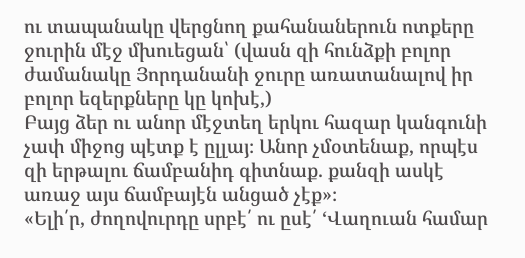ու տապանակը վերցնող քահանաներուն ոտքերը ջուրին մէջ մխուեցան՝ (վասն զի հունձքի բոլոր ժամանակը Յորդանանի ջուրը առատանալով իր բոլոր եզերքները կը կոխէ,)
Բայց ձեր ու անոր մէջտեղ երկու հազար կանգունի չափ միջոց պէտք է ըլլայ։ Անոր չմօտենաք, որպէս զի երթալու ճամբանիդ գիտնաք. քանզի ասկէ առաջ այս ճամբայէն անցած չէք»։
«Ելի՛ր, ժողովուրդը սրբէ՛ ու ըսէ՛ ‘Վաղուան համար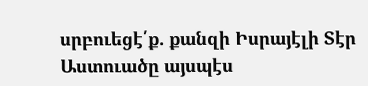սրբուեցէ՛ք. քանզի Իսրայէլի Տէր Աստուածը այսպէս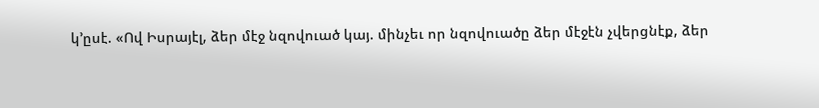կ’ըսէ. «Ով Իսրայէլ, ձեր մէջ նզովուած կայ. մինչեւ որ նզովուածը ձեր մէջէն չվերցնէք, ձեր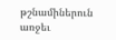թշնամիներուն առջեւ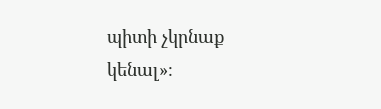պիտի չկրնաք կենալ»։